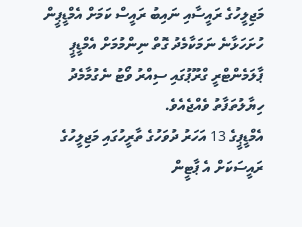މަޖިލީހުގެ ރައީސާއި ނައިބު ރައީސް ކަމަށް އެމްޑީޕީން ހުށަހަޅާނެ ނަމަކާމެދު ގޮތް ނިންމުމަށް އެމްޑީޕީ ޕާލަމެންޓްރީ ގްރޫޕުގައި ސިއްރު ވޯޓު ނެގުމާމެދު ހިޔާލުތަފާތު ވެއްޖެއެވެ.
އެމްޑީޕީގެ 13 އަހަރު ދުވަހުގެ ތާރީހުގައި މަޖިލީހުގެ ރައީސަކަށް އެ ޕާޓީން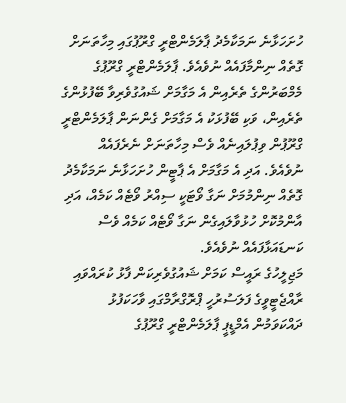ހުށަހަޅާނެ ނަމަކާމެދު ޕާލަމެންޓްރީ ގްރޫޕުގައި މިހާތަނަށް ގޮތެއް ނިންމާފައެއް ނުވެއެވެ. ޕާލަމެންޓްރީ ގްރޫޕުގެ މެމްބަރުންގެ ތެރެއިން އެ މަގާމަށް ޝައުގުވެރިވާ ބޭފުޅުންގެ ތެރެއިން، ވަކި ބޭފުޅަކު އެ މަގާމަށް ގެންނަން ޕާލަމެންޓްރީ ގްރޫޕުން ވިޕުލައިނެއް ވެސް މިހާތަނަށް ނެރެފައެއް ނުވެއެވެ. އަދި އެ މަގާމަށް އެ ޕާޓީން ހުށަހަޅާނެ ނަމަކާމެދު ގޮތެއް ނިންމުމަށް ނަގާ ވޯޓަކީ ސިއްރު ވޯޓެއް ކަމެއް، އަދި އާންމުކޮށް ހުޅުވާލައިގެން ނަގާ ވޯޓެއް ކަމެއް ވެސް ކަނޑައަޅާފައެއް ނުވެއެވެ.
މަޖިލީހުގެ ރައީސް ކަމަށް ޝައުގުވެރިކަން ފާޅު ކުރައްވައި ރާއްޖެޓީވީގެ ފަލަސުރުހީ ޕްރޮގްރާމްގައި ވާހަކަފުޅު ދައްކަވަމުން އެމްޑީޕީ ޕާލަމެންޓްރީ ގްރޫޕުގެ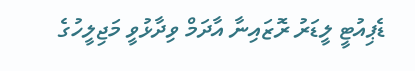ޑެޕިއުޓީ ލީޑަރު ރޮޒައިނާ އާދަމް ވިދާޅުވީ މަޖިލީހުގެ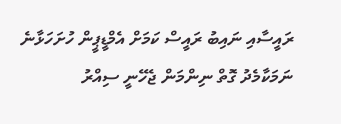ރައީސާއި ނައިބު ރައީސް ކަމަށް އެމްޑީޕީން ހުށަހަޅާނެ ނަމަކާމެދު ގޮތް ނިންމަން ޖެހޭނީ ސިއްރު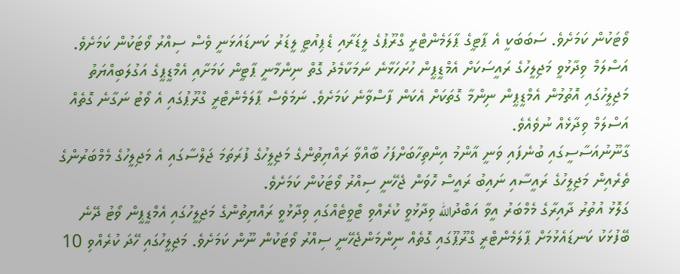ވޯޓަކުން ކަމަށެވެ. ސަބަބަކީ އެ ޕާޓީގެ ޕާލަމެންޓްރީ ގްރޫޕުގެ ލީޑަރާއި ޑެޕިއުޓީ ލީޑަރު ކަނޑައަޅަނީ ވެސް ސިއްރު ވޯޓަކުން ކަމަށެވެ.
އަސްލަމް ވިދާޅުވީ މަޖިލީހުގެ ރައީސަކަށް އެމްޑީޕީން ހުށަހަޅާނެ ނަމަކާމެދު ގޮތް ނިންމާނީ ޕާޓީން ކަމަށާއި އެމްޑީޕީގެ އަގުލަބިއްޔަތު މަޖިލީހުގައި އޮތުމުން އެމްޑީޕީން ނިންމާ ގޮތަކަށް އެކަން ފާސްވާނެ ކަމަށެވެ. ނަމަވެސް ޕާލަމެންޓްރީ ގްރޫޕުގައި އެ ވޯޓު ނަގާނެ ގޮތެއް އަސްލަމް ވިދާޅެއް ނުވެއެވެ.
ގާނޫނުއަސާސީގައި ބުނެފައި ވަނީ އާންމު އިންތިހާބަށްފަހު ބާއްވާ ރައްޔިތުންގެ މަޖިލީހުގެ ފުރަތަމަ ޖަލްސާގައި އެ މަޖިލީހުގެ މެމްބަރުންގެ ތެރެއިން މަޖިލީހުގެ ރައީސާއި ނައިބު ރައީސް ހޮވަން ޖެހޭނީ ސިއްރު ވޯޓަކުން ކަމަށެވެ.
ގަލޮޅު އުތުރު ދާއިރާގެ މެމްބަރު އީވާ އަބްދުالله ވިދާޅުވީ ކުރެއްވި ޓްވީޓެއްގައި ވިދާޅުވީ ރައްޔިތުންގެ މަޖިލީހުގައި އެމްޑީޕީން ވޯޓު ދޭނެ ބޭފުޅަކު ކަނޑައެޅުމަށް ޕާލަމެންޓްރީ ގްރޫޕޫގައި ގޮތެއް ނިންމަންޖެހޭނީ ސިއްރު ވޯޓަކުން ނޫން ކަމަށެވެ. މަޖިލީހުގައި ހޭދަ ކުރެއްވި 10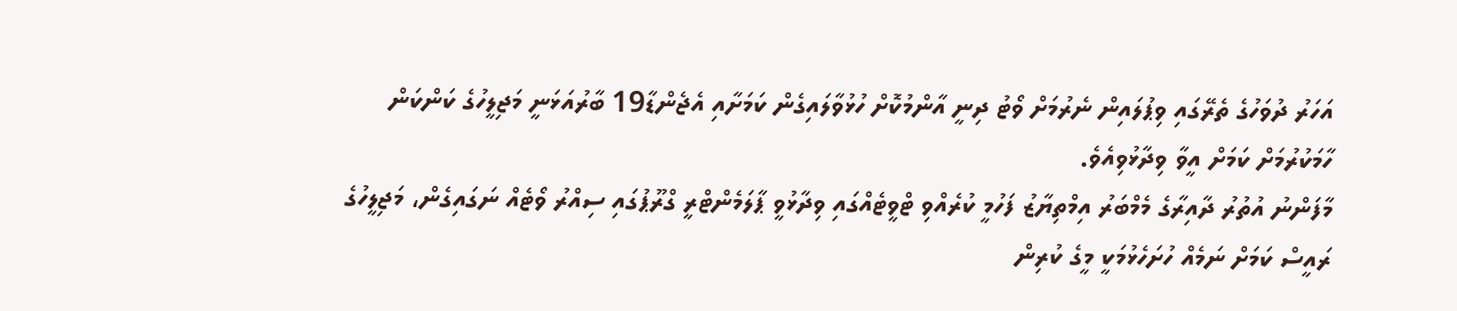އަހަރު ދުވަހުގެ ތެރޭގައި ވިޕުލައިން ނެރުމަށް ވޯޓު ދިނީ އާންމުކޮށް ހުޅުވާލައިގެން ކަމަށާއި އެޖެންޑާ19 ބާރުއަޅަނީ މަޖިލީހުގެ ކަންކަން ހާމަކުރުމަށް ކަމަށް އީވާ ވިދާޅުވިއެވެ.
މާފަންނު އުތުރު ދާއިރާގެ މެމްބަރު އިމްތިޔާޒު ފަހުމީ ކުރެއްވި ޓްވީޓެއްގައި ވިދާޅުވީ ޕާލަމެންޓްރީ ގްރޫޕުގައި ސިއްރު ވޯޓެއް ނަގައިގެން، މަޖިލީހުގެ ރައީސް ކަމަށް ނަމެއް ހުށަހެޅުމަކީ މީގެ ކުރިން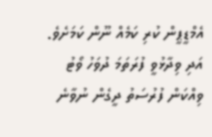އެމްޑީޕީން ކުރި ކަމެއް ނޫން ކަމަށެވެ. އަދި ވިދާޅުވީ ފުރަތަމަ ދުވަހު ވޯޓު ވިއްކަން ފުރުސަތު ދީގެން ނުވާނެ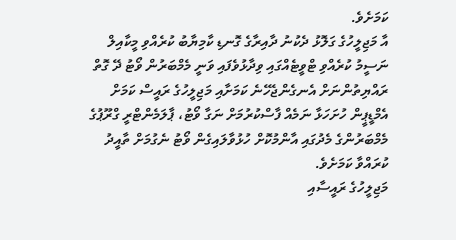ކަމަށެވެ.
އާ މަޖިލީހުގެ ގަލޮޅު ދެކުނު ދާއިރާގެ ގޮނޑި ކާމިޔާބު ކުރެއްވި މީކާއިލް ނަސީމު ކުރެއްވި ޓްވީޓެއްގައި ވިދާޅުވެފައި ވަނީ މެމްބަރުން ވޯޓު ދޭ ގޮތް ރައްޔިތުންނަށް އެނގެންޖެހޭނެ ކަމަށާއި މަޖިލީހުގެ ރައީސް ކަމަށް އެމްޑީޕީން ހުށަހަޅާ ނަމެއް ފާސްކުރުމަށް ނަގާ ވޯޓު، ޕާލަމެންޓްރީ ގްރޫޕުގެ މެމްބަރުންގެ މެދުގައި އާންމުކޮށް ހުޅުވާލައިގެން ވޯޓު ނެގުމަށް ތާއީދު ކުރައްވާ ކަމަށެވެ.
މަޖިލީހުގެ ރައީސާއި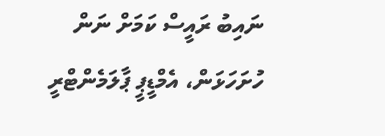ނައިބު ރައީސް ކަމަށް ނަން ހުށަހަޅަން، އެމްޑީޕީ ޕާލަމެންޓްރީ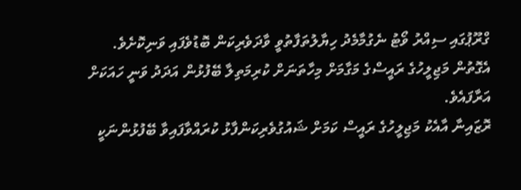ގްރޫޕުގައި ސިއްރު ވޯޓު ނެގުމާމެދު ހިޔާލުތަފާތުވީ ވާދަވެރިކަން ބޮޑުވެފައި ވަނިކޮށެވެ. އެގޮތުން މަޖިލީހުގެ ރައީސްގެ މަގާމަށް މިހާތަނަށް ކުރިމަތިލާ ބޭފުޅުން އަދަދު ވަނީ ހައަކަށް އަރާފައެވެ.
ރޮޒައިނާ އާއެކު މަޖިލީހުގެ ރައީސް ކަމަށް ޝައުގުވެރިކަންފާޅު ކުރައްވާފައިވާ ބޭފުޅުންނަކީ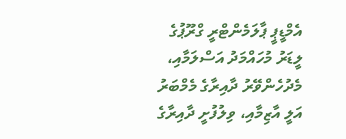އެމްޑީޕީ ޕާލަމެންޓްރީ ގްރޫޕުގެ ލީޑަރު މުހައްމަދު އަސްލަމާއި، މެދުހެންވޭރު ދާއިރާގެ މެމްބަރު އަލީ އާޒިމާއި، ވިލުފުށީ ދާއިރާގެ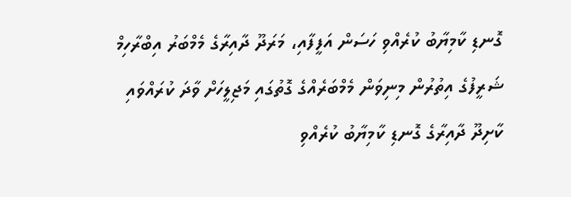ގޮނޑި ކާމިޔާބު ކުރެއްވި ހަސަން އަފީފާއި، މަރަދޫ ދާއިރާގެ މެމްބަރު އިބްރާހިމް ޝަރީފުގެ އިތުރުން މިނިވަން މެމްބަރެއްގެ ގޮތުގައި މަޖިލީހަށް ވާދަ ކުރައްވައި ކާށިދޫ ދާއިރާގެ ގޮނޑި ކާމިޔާބު ކުރެއްވި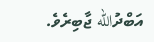އަބްދުالله ޖާބިރެވެ.